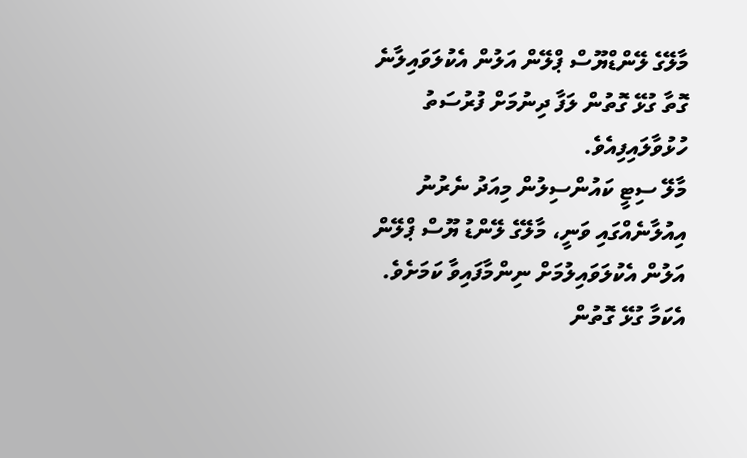މާލޭގެ ލޭންޑްޔޫސް ޕްލޭން އަލުން އެކުލަވައިލާނެ ގޮތާ ގުޅޭ ގޮތުން ލަފާ ދިނުމަށް ފުރުސަތު ހުޅުވާލައިފިއެވެ.
މާލޭ ސިޓީ ކައުންސިލުން މިއަދު ނެރުނު އިއުލާނެއްގައި ވަނީ، މާލޭގެ ލޭންޑު ޔޫސް ޕްލޭން އަލުން އެކުލަވައިލުމަށް ނިންމާފައިވާ ކަމަށެވެ.
އެކަމާ ގުޅޭ ގޮތުން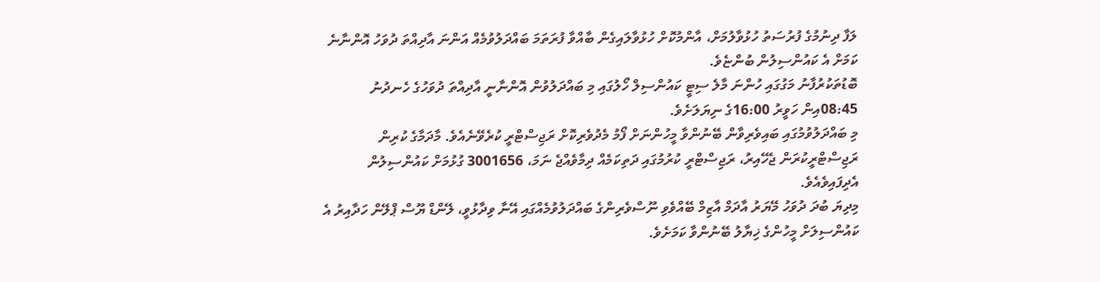ލަފާ ދިނުމުގެ ފުރުސަތު ހުޅުވާލުމަށް، އާންމުކޮށް ހުޅުވާލައިގެން ބާއްވާ ފުރަތަމަ ބައްދަލުވުމެއް އަންނަ އާދިއްތަ ދުވަހު އޮންނާނެ ކަމަށް އެ ކައުންސިލުން ބުންޏެވެ.
ބޮޑުތަކުރުފާނު މަގުގައި ހުންނަ މާލެ ސިޓީ ކައުންސިލް ހޯލުގައި މި ބައްދަލުވުން އޮންނާނީ އާދިއްތަ ދުވަހުގެ ހެނދުނު 08:45އިން ހަވީރު 16:00ގެ ނިޔަލަށެވެ.
މި ބައްދަލުވުމުގައި ބައިވެރިވާން ބޭނުންވާ މީހުންނަށް ފޯމު މެދުވެރިކޮށް ރަޖިސްޓްރީ ކުރެވޭނެއެވެ. މާދަމާގެ ކުރިން ރަޖިސްޓްރީކުރަން ޖެހޭއިރު، ރަޖިސްޓްރީ ކުރުމުގައި ދަތިކަމެއް ދިމާވެއްޖެ ނަމަ، 3001656 ގުޅުމަށް ކައުންސިލުން އެދިފައިވެއެވެ.
މިދިޔަ ބުދަ ދުވަހު މޭޔަރު އާދަމް އާޒިމް ބޭއްވެވި ނޫސްވެރިންގެ ބައްދަލުވުމެއްގައި އޭނާ ވިދާޅުވީ، ލޭންޑް ޔޫސް ޕްލޭން ހަދާއިރު އެ ކައުންސިލަށް މީހުންގެ ޚިޔާލު ބޭނުންވާ ކަމަށެވެ.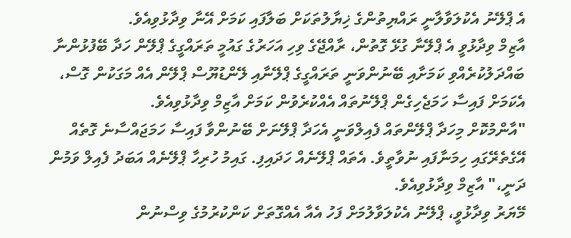އެ ޕްލޭނު އެކުލަވާލާނީ ރައްޔިތުންގެ ޚިޔާލުތަކަށް ބަލާފައި ކަމަށް އޭނާ ވިދާޅުވިއެވެ.
އާޒިމް ވިދާޅުވީ އެ ޕްލޭނާ ގުޅޭ ގޮތުން، ރާއްޖޭގެ ވިހި އަހަރުގެ ގައުމީ ތަރައްގީގެ ޕްލޭން ހަދާ ބޭފުޅުންނާ ބައްދަލުކުރެއްވި ކަމަށާއި ބޭނުންވަނީ ތަރައްގީގެ ޕްލޭނާއި ލޭންޑުޔޫސް ޕްލޭން އެއް މަގަކުން ގޮސް، އެކަމަށް ފައިސާ ހަމަޖެހިގެން ޕްލޭނުތައް އެއްކުރެވުން ކަމަށް އާޒިމް ވިދާޅުވިއެވެ.
"އާންމުކޮށް މިހަދާ ޕްލޭންތައް ފެއިލްވަނީ އެހަދާ ޕްލޭނަށް ބޭނުންވާ ފައިސާ ހަމަޖައްސާނެ ގޮތެއް އޭގެތެރޭގައި ހިމަނާފައި ނުވާތީވެ. އެތައް ޕްލޭނެއް ހަދައިފި. ގައިމު ހުރިހާ ޕްލޭނެއް އަބަދު ފެއިލް ވަމުން ދަނީ،" އާޒިމް ވިދާޅުވިއެވެ.
މޭޔަރު ވިދާޅުވީ، ޕްލޭނު އެކުލަވާލުމަށް ފަހު އެއާ އެއްގޮތަށް ކަންކުރުމުގެ ވިސްނުން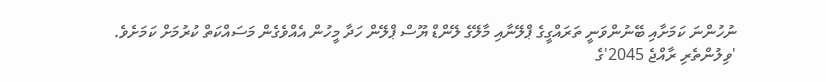ނުހުންނަ ކަމަށާއި ބޭނުންވަނީ ތަރައްގީގެ ޕްލޭނާއި މާލޭގެ ލޭންޑް ޔޫސް ޕްލޭން ހަދާ މީހުން އެއްވެގެން މަސައްކަތް ކުރުމަށް ކަމަށެވެ.
'ވިލުންތެރި ރާއްޖެ 2045'ގެ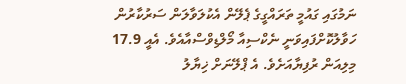ނަމުގައި ގައުމީ ތަރައްގީގެ ޕެލޭން އެކުލަވާލަން ސަރުކާރުން ހަވާލުކޮށްފައިވަނީ ނެކްސިއާ މޯލްޑިވްސްއާއެވެ. އެއީ 17.9 މިލިއަން ރުފިޔާއަށެވެ. އެ ޕްލޭނަށް ޚިޔާލު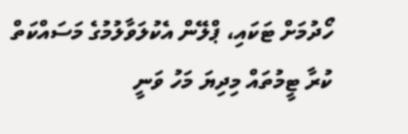ހޯދުމަށް ޓަކައި، ޕްލޭން އެކުލަވާލުމުގެ މަސައްކަތް ކުރާ ޓީމުތައް މިދިޔަ މަހު ވަނީ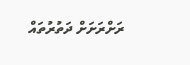ރަށްރަށަށް ދަތުރުތައް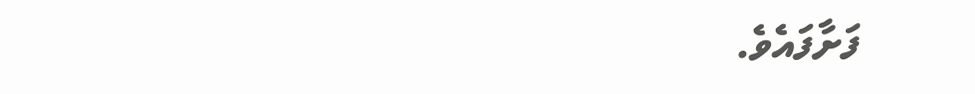ފަށާފައެވެ.